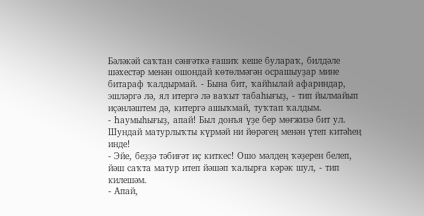Бәләкәй саҡтан сәнғәткә ғашиҡ кеше булараҡ, билдәле шәхестәр менән ошондай көтөлмәгән осрашыуҙар мине битараф ҡалдырмай. - Бына бит, ҡайһылай афариндар, эшләргә лә, ял итергә лә ваҡыт табаһығыҙ, - тип йылмайып иҫәнләштем дә, китергә ашыҡмай, туҡтап ҡалдым.
- Һаумыһығыҙ, апай! Был донъя үҙе бер мөғжизә бит ул. Шундай матурлыҡты күрмәй ни йөрәгең менән үтеп китәһең инде!
- Эйе, беҙҙә тәбиғәт иҫ киткес! Ошо мәлдең ҡәҙерен белеп, йәш саҡта матур итеп йәшәп ҡалырға кәрәк шул, - тип килешәм.
- Апай,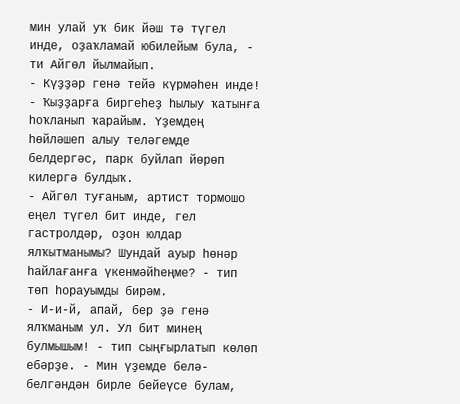мин улай уҡ бик йәш тә түгел инде, оҙаҡламай юбилейым була, - ти Айгөл йылмайып.
- Күҙҙәр генә тейә күрмәһен инде! - Ҡыҙҙарға биргеһеҙ һылыу ҡатынға һоҡланып ҡарайым. Үҙемдең һөйләшеп алыу теләгемде белдергәс, парк буйлап йөрөп килергә булдыҡ.
- Айгөл туғаным, артист тормошо еңел түгел бит инде, гел гастролдәр, оҙон юлдар ялҡытманымы? Шундай ауыр һөнәр һайлағанға үкенмәйһеңме? - тип төп һорауымды бирәм.
- И-и-й, апай, бер ҙә генә ялҡманым ул. Ул бит минең булмышым! - тип сыңғырлатып көлөп ебәрҙе. - Мин үҙемде белә-белгәндән бирле бейеүсе булам,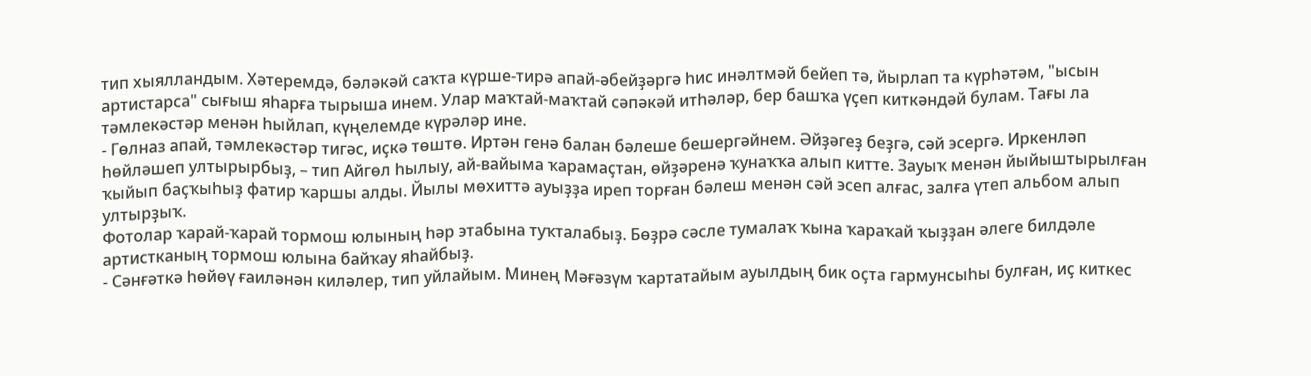тип хыялландым. Хәтеремдә, бәләкәй саҡта күрше-тирә апай-әбейҙәргә һис инәлтмәй бейеп тә, йырлап та күрһәтәм, "ысын артистарса" сығыш яһарға тырыша инем. Улар маҡтай-маҡтай сәпәкәй итһәләр, бер башҡа үҫеп киткәндәй булам. Тағы ла тәмлекәстәр менән һыйлап, күңелемде күрәләр ине.
- Гөлназ апай, тәмлекәстәр тигәс, иҫкә төштө. Иртән генә балан бәлеше бешергәйнем. Әйҙәгеҙ беҙгә, сәй эсергә. Иркенләп һөйләшеп ултырырбыҙ, – тип Айгөл һылыу, ай-вайыма ҡарамаҫтан, өйҙәренә ҡунаҡҡа алып китте. Зауыҡ менән йыйыштырылған ҡыйып баҫҡыһыҙ фатир ҡаршы алды. Йылы мөхиттә ауыҙҙа иреп торған бәлеш менән сәй эсеп алғас, залға үтеп альбом алып ултырҙыҡ.
Фотолар ҡарай-ҡарай тормош юлының һәр этабына туҡталабыҙ. Бөҙрә сәсле тумалаҡ ҡына ҡараҡай ҡыҙҙан әлеге билдәле артистканың тормош юлына байҡау яһайбыҙ.
- Сәнғәткә һөйөү ғаиләнән киләлер, тип уйлайым. Минең Мәғәзүм ҡартатайым ауылдың бик оҫта гармунсыһы булған, иҫ киткес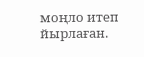моңло итеп йырлаған.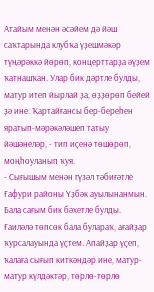Атайым менән әсәйем дә йәш саҡтарында клубҡа үҙешмәкәр түңәрәккә йөрөп, концерттарҙа әүҙем ҡатнашҡан. Улар бик дәртле булды, матур итеп йырлай ҙа, өҙҙөрөп бейей ҙә ине. Ҡартайғансы бер-береһен яратып-мәрәкәләшеп татыу йәшәнеләр, - тип иҫенә төшөрөп, моңһоуланып ҡуя.
- Сығышым менән гүзәл тәбиғәтле Ғафури районы Үҙбәк ауылынанмын. Бала сағым бик бәхетле булды. Ғаиләлә төпсөк бала булараҡ, ағайҙар ҡурсалауында үҫтем. Апайҙар үҫеп, ҡалаға сығып киткәндәр ине, матур-матур күлдәктәр, төрлө-төрлө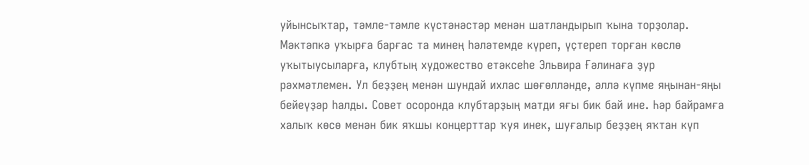уйынсыҡтар, тәмле-тәмле күстәнәстәр менән шатландырып ҡына торҙолар. Мәктәпкә уҡырға барғас та минең һәләтемде күреп, үҫтереп торған көслө уҡытыусыларға, клубтың художество етәксеһе Эльвира Ғәлинаға ҙур рәхмәтлемен. Ул беҙҙең менән шундай ихлас шөғөлләнде, әллә күпме яңынан-яңы бейеүҙәр һалды. Совет осоронда клубтарҙың матди яғы бик бай ине. Һәр байрамға халыҡ көсө менән бик яҡшы концерттар ҡуя инек, шуғалыр беҙҙең яҡтан күп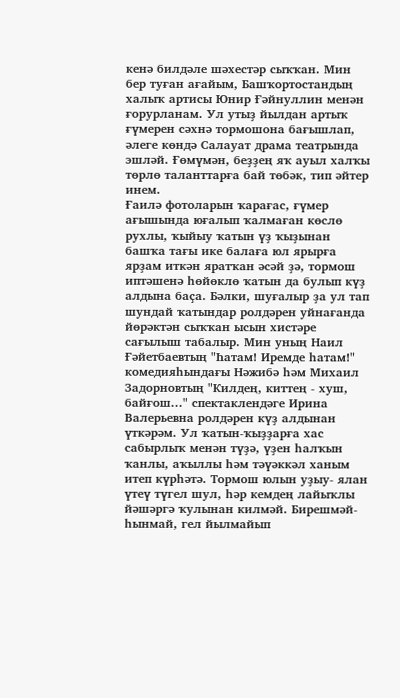кенә билдәле шәхестәр сыҡҡан. Мин бер туған ағайым, Башҡортостандың халыҡ артисы Юнир Ғәйнуллин менән ғорурланам. Ул утыҙ йылдан артыҡ ғүмерен сәхнә тормошона бағышлап, әлеге көндә Салауат драма театрында эшләй. Ғөмүмән, беҙҙең яҡ ауыл халҡы төрлө таланттарға бай төбәк, тип әйтер инем.
Ғаилә фотоларын ҡарағас, ғүмер ағышында юғалып ҡалмаған көслө рухлы, ҡыйыу ҡатын үҙ ҡыҙынан башҡа тағы ике балаға юл ярырға ярҙам иткән яратҡан әсәй ҙә, тормош иптәшенә һөйөклө ҡатын да булып күҙ алдына баҫа. Бәлки, шуғалыр ҙа ул тап шундай ҡатындар ролдәрен уйнағанда йөрәктән сыҡҡан ысын хистәре сағылыш табалыр. Мин уның Наил Ғәйетбаевтың "Һатам! Иремде һатам!" комедияһындағы Нәжибә һәм Михаил Задорновтың "Килдең, киттең - хуш, байғош..." спектаклендәге Ирина Валерьевна ролдәрен күҙ алдынан үткәрәм. Ул ҡатын-ҡыҙҙарға хас сабырлыҡ менән түҙә, үҙен һалҡын ҡанлы, аҡыллы һәм тәүәккәл ханым итеп күрһәтә. Тормош юлын уҙыу- ялан үтеү түгел шул, һәр кемдең лайыҡлы йәшәргә ҡулынан килмәй. Бирешмәй-һынмай, гел йылмайып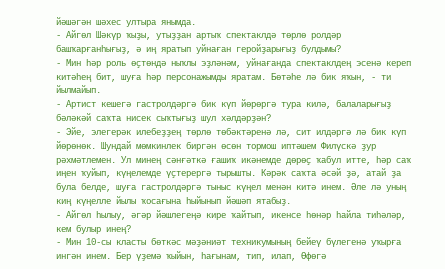йәшәгән шәхес ултыра янымда.
- Айгөл Шәкүр ҡыҙы, утыҙҙан артыҡ спектаклдә төрлө ролдәр башҡарғанһығыҙ, ә иң яратып уйнаған геройҙарығыҙ булдымы?
- Мин һәр роль өҫтөндә ныҡлы эҙләнәм, уйнағанда спектаклдең эсенә кереп китәһең бит, шуға һәр персонажымды яратам. Бөтәһе лә бик яҡын, - ти йылмайып.
- Артист кешегә гастролдәргә бик күп йөрөргә тура килә, балаларығыҙ бәләкәй саҡта нисек сыҡтығыҙ шул хәлдәрҙән?
- Эйе, элегерәк илебеҙҙең төрлө төбәктәренә лә, сит илдәргә лә бик күп йөрөнөк. Шундай мөмкинлек биргән өсөн тормош иптәшем Филүскә ҙур рәхмәтлемен. Ул минең сәнғәткә ғашиҡ икәнемде дөрөҫ ҡабул итте, һәр саҡ иңен ҡуйып, күңелемде үҫтерергә тырышты. Кәрәк саҡта әсәй ҙә, атай ҙа була белде, шуға гастролдәргә тыныс күңел менән китә инем. Әле лә уның киң күңелле йылы ҡосағына һыйынып йәшәп ятабыҙ.
- Айгөл һылыу, әгәр йәшлегеңә кире ҡайтып, икенсе һөнәр һайла тиһәләр, кем булыр инең?
- Мин 10-сы класты бөткәс мәҙәниәт техникумының бейеү бүлегенә уҡырға ингән инем. Бер үҙемә ҡыйын, һағынам, тип, илап, Өфөгә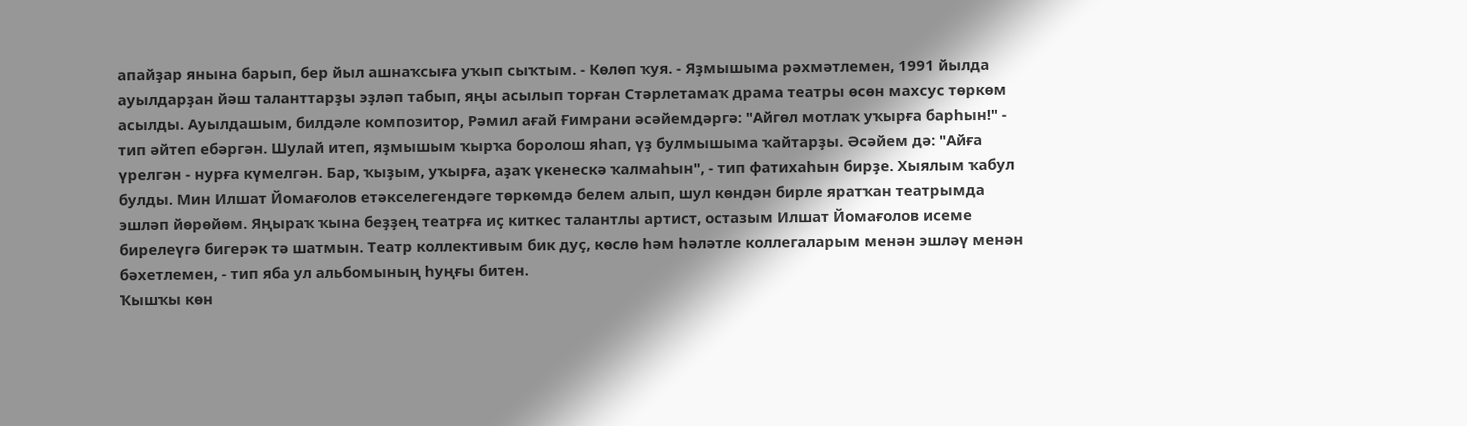апайҙар янына барып, бер йыл ашнаҡсыға уҡып сыҡтым. - Көлөп ҡуя. - Яҙмышыма рәхмәтлемен, 1991 йылда ауылдарҙан йәш таланттарҙы эҙләп табып, яңы асылып торған Стәрлетамаҡ драма театры өсөн махсус төркөм асылды. Ауылдашым, билдәле композитор, Рәмил ағай Ғимрани әсәйемдәргә: "Айгөл мотлаҡ уҡырға барһын!" - тип әйтеп ебәргән. Шулай итеп, яҙмышым ҡырҡа боролош яһап, үҙ булмышыма ҡайтарҙы. Әсәйем дә: "Айға үрелгән - нурға күмелгән. Бар, ҡыҙым, уҡырға, аҙаҡ үкенескә ҡалмаһын", - тип фатихаһын бирҙе. Хыялым ҡабул булды. Мин Илшат Йомағолов етәкселегендәге төркөмдә белем алып, шул көндән бирле яратҡан театрымда эшләп йөрөйөм. Яңыраҡ ҡына беҙҙең театрға иҫ киткес талантлы артист, остазым Илшат Йомағолов исеме бирелеүгә бигерәк тә шатмын. Театр коллективым бик дуҫ, көслө һәм һәләтле коллегаларым менән эшләү менән бәхетлемен, - тип яба ул альбомының һуңғы битен.
Ҡышҡы көн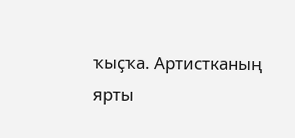ҡыҫҡа. Артистканың ярты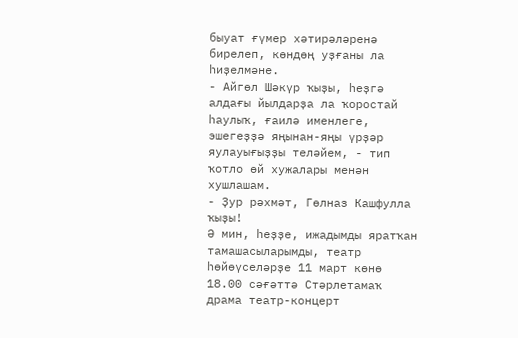быуат ғүмер хәтирәләренә бирелеп, көндөң уҙғаны ла һиҙелмәне.
- Айгөл Шәкүр ҡыҙы, һеҙгә алдағы йылдарҙа ла ҡоростай һаулыҡ, ғаилә именлеге, эшегеҙҙә яңынан-яңы үрҙәр яулауығыҙҙы теләйем, - тип ҡотло өй хужалары менән хушлашам.
- Ҙур рәхмәт, Гөлназ Кашфулла ҡыҙы!
Ә мин, һеҙҙе, ижадымды яратҡан тамашасыларымды, театр һөйөүселәрҙе 11 март көнө 18.00 сәғәттә Стәрлетамаҡ драма театр-концерт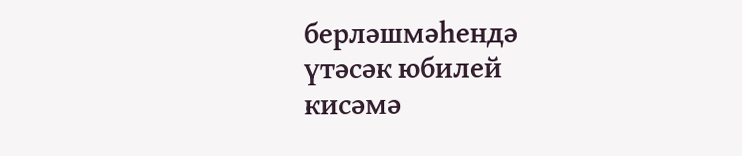берләшмәһендә үтәсәк юбилей кисәмә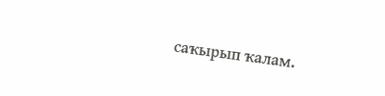саҡырып ҡалам.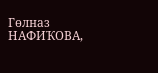Гөлназ НАФИҠОВА,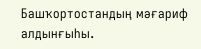Башҡортостандың мәғариф алдынғыһы.